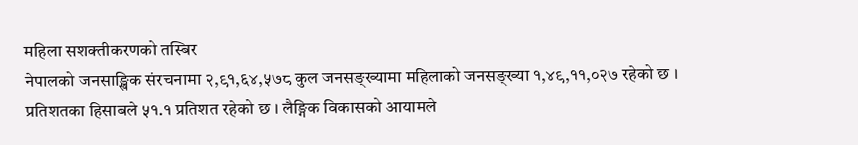महिला सशक्तीकरणको तस्बिर
नेपालको जनसाङ्खिक संरचनामा २,९१,६४,५७८ कुल जनसङ्ख्यामा महिलाको जनसङ्ख्या १,४९,११,०२७ रहेको छ । प्रतिशतका हिसाबले ५१.१ प्रतिशत रहेको छ । लैङ्गिक विकासको आयामले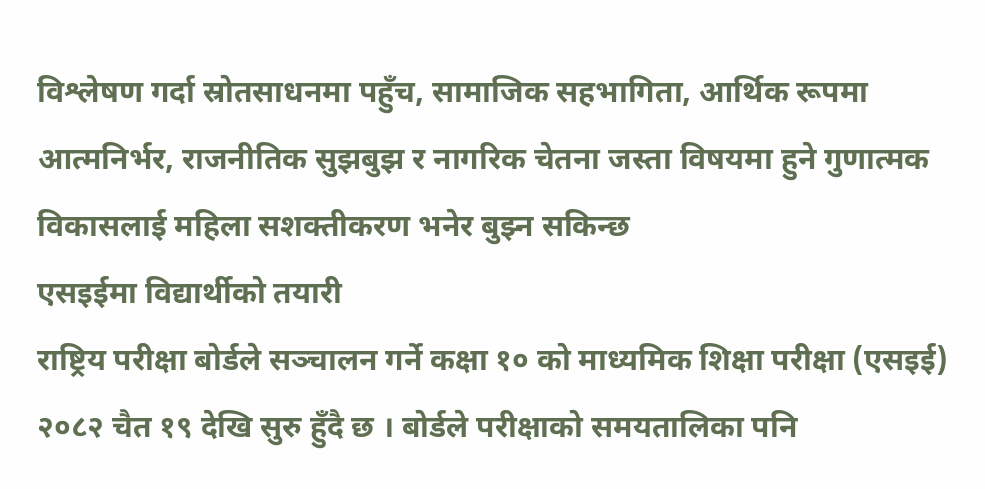विश्लेषण गर्दा स्रोतसाधनमा पहुँच, सामाजिक सहभागिता, आर्थिक रूपमा आत्मनिर्भर, राजनीतिक सुझबुझ र नागरिक चेतना जस्ता विषयमा हुने गुणात्मक विकासलाई महिला सशक्तीकरण भनेर बुझ्न सकिन्छ
एसइईमा विद्यार्थीको तयारी
राष्ट्रिय परीक्षा बोर्डले सञ्चालन गर्ने कक्षा १० को माध्यमिक शिक्षा परीक्षा (एसइई) २०८२ चैत १९ देखि सुरु हुँदै छ । बोर्डले परीक्षाको समयतालिका पनि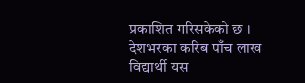प्रकाशित गरिसकेको छ । देशभरका करिब पाँच लाख विद्यार्थी यस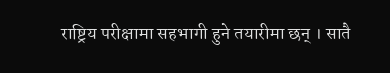राष्ट्रिय परीक्षामा सहभागी हुने तयारीमा छन् । सातै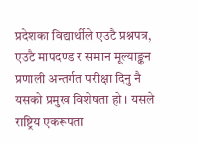प्रदेशका विद्यार्थीले एउटै प्रश्नपत्र, एउटै मापदण्ड र समान मूल्याङ्कन प्रणाली अन्तर्गत परीक्षा दिनु नै यसको प्रमुख विशेषता हो । यसले राष्ट्रिय एकरूपता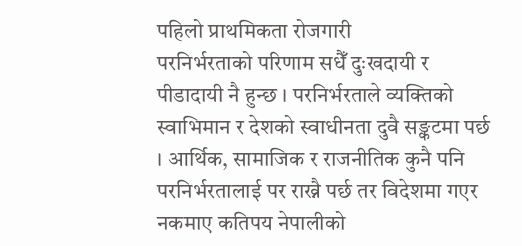पहिलो प्राथमिकता रोजगारी
परनिर्भरताको परिणाम सधैँ दुःखदायी र पीडादायी नै हुन्छ । परनिर्भरताले व्यक्तिको स्वाभिमान र देशको स्वाधीनता दुवै सङ्कटमा पर्छ । आर्थिक, सामाजिक र राजनीतिक कुनै पनि परनिर्भरतालाई पर राख्नै पर्छ तर विदेशमा गएर नकमाए कतिपय नेपालीको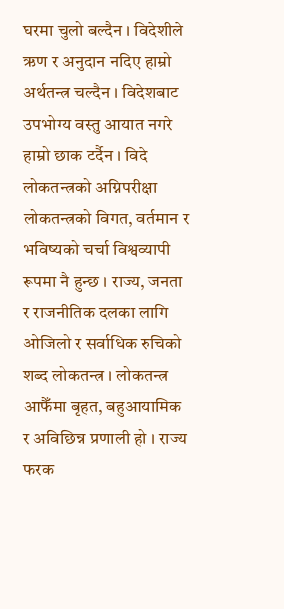घरमा चुलो बल्दैन । विदेशीले ऋण र अनुदान नदिए हाम्रो अर्थतन्त्र चल्दैन । विदेशबाट उपभोग्य वस्तु आयात नगरे हाम्रो छाक टर्दैन । विदे
लोकतन्त्रको अग्निपरीक्षा
लोकतन्त्रको विगत, वर्तमान र भविष्यको चर्चा विश्वव्यापी रूपमा नै हुन्छ । राज्य, जनता र राजनीतिक दलका लागि ओजिलो र सर्वाधिक रुचिको शब्द लोकतन्त्र । लोकतन्त्र आफैँमा बृहत, बहुआयामिक र अविछिन्न प्रणाली हो । राज्य फरक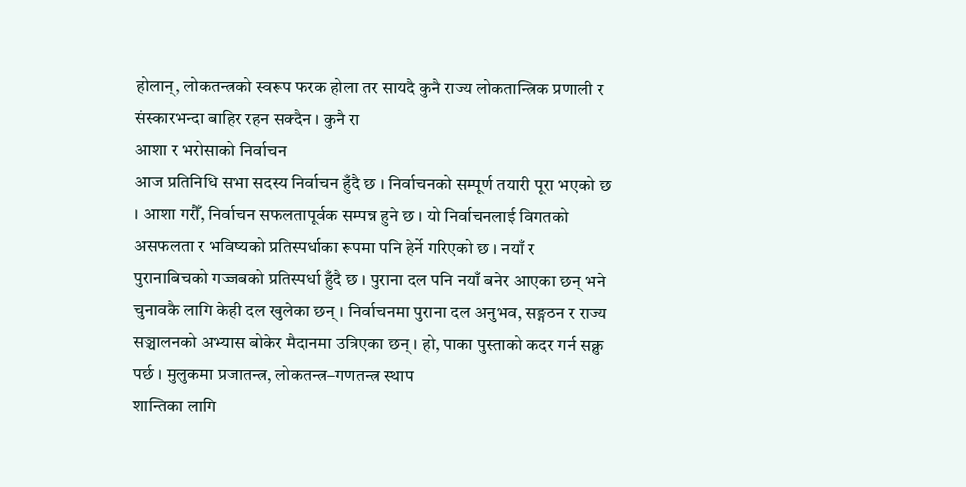होलान्, लोकतन्त्रको स्वरूप फरक होला तर सायदै कुनै राज्य लोकतान्त्रिक प्रणाली र संस्कारभन्दा बाहिर रहन सक्दैन । कुनै रा
आशा र भरोसाको निर्वाचन
आज प्रतिनिधि सभा सदस्य निर्वाचन हुँदै छ । निर्वाचनको सम्पूर्ण तयारी पूरा भएको छ । आशा गरौँ, निर्वाचन सफलतापूर्वक सम्पन्न हुने छ । यो निर्वाचनलाई विगतको असफलता र भविष्यको प्रतिस्पर्धाका रूपमा पनि हेर्ने गरिएको छ । नयाँ र पुरानाबिचको गज्जबको प्रतिस्पर्धा हुँदै छ । पुराना दल पनि नयाँ बनेर आएका छन् भने चुनावकै लागि केही दल खुलेका छन् । निर्वाचनमा पुराना दल अनुभव, सङ्गठन र राज्य सञ्चालनको अभ्यास बोकेर मैदानमा उत्रिएका छन् । हो, पाका पुस्ताको कदर गर्न सक्नु पर्छ । मुलुकमा प्रजातन्त्र, लोकतन्त्र–गणतन्त्र स्थाप
शान्तिका लागि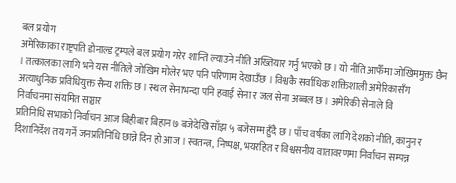बल प्रयोग
अमेरिकाका राष्ट्रपति डोनाल्ड ट्रम्पले बल प्रयोग गरेर शान्ति ल्याउने नीति अख्तियार गर्नु भएको छ । यो नीति आफैँमा जोखिममुक्त छैन । तत्कालका लागि भने यस नीतिले जोखिम मोलेर भए पनि परिणाम देखाउँछ । विश्वकै सर्वाधिक शक्तिशाली अमेरिकासँग अत्याधुनिक प्रविधियुक्त सैन्य शक्ति छ । स्थल सेनाभन्दा पनि हवाई सेना र जल सेना अब्बल छ । अमेरिकी सेनाले वि
निर्वाचनमा संयमित सञ्चार
प्रतिनिधि सभाको निर्वाचन आज बिहीबार बिहान ७ बजेदेखि साँझ ५ बजेसम्म हुँदै छ । पाँच वर्षका लागि देशको नीति, कानुन र दिशानिर्देश तय गर्ने जनप्रतिनिधि छान्ने दिन हो आज । स्वतन्त्र, निष्पक्ष, भयरहित र विश्वसनीय वातावरणमा निर्वाचन सम्पन्न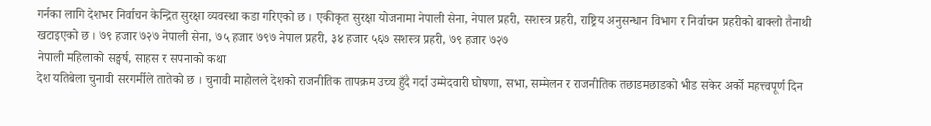गर्नका लागि देशभर निर्वाचन केन्द्रित सुरक्षा व्यवस्था कडा गरिएको छ । एकीकृत सुरक्षा योजनामा नेपाली सेना, नेपाल प्रहरी, सशस्त्र प्रहरी, राष्ट्रिय अनुसन्धान विभाग र निर्वाचन प्रहरीको बाक्लो तैनाथी खटाइएको छ । ७९ हजार ७२७ नेपाली सेना, ७५ हजार ७९७ नेपाल प्रहरी, ३४ हजार ५६७ सशस्त्र प्रहरी, ७९ हजार ७२७
नेपाली महिलाको सङ्घर्ष, साहस र सपनाको कथा
देश यतिबेला चुनावी सरगर्मीले तातेको छ । चुनावी माहोलले देशको राजनीतिक तापक्रम उच्च हुँदै गर्दा उम्मेदवारी घोषणा, सभा, सम्मेलन र राजनीतिक तछाडमछाडको भीड सकेर अर्को महत्त्वपूर्ण दिन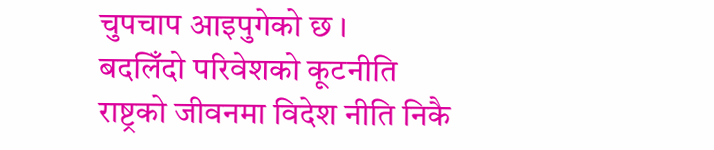चुपचाप आइपुगेको छ ।
बदलिँदो परिवेशको कूटनीति
राष्ट्रको जीवनमा विदेश नीति निकै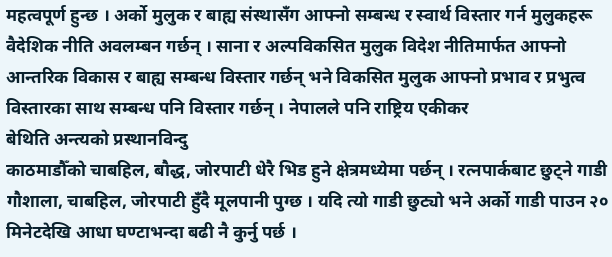महत्वपूर्ण हुन्छ । अर्को मुलुक र बाह्य संस्थासँग आफ्नो सम्बन्ध र स्वार्थ विस्तार गर्न मुलुकहरू वैदेशिक नीति अवलम्बन गर्छन् । साना र अल्पविकसित मुलुक विदेश नीतिमार्फत आफ्नो आन्तरिक विकास र बाह्य सम्बन्ध विस्तार गर्छन् भने विकसित मुलुक आफ्नो प्रभाव र प्रभुत्व विस्तारका साथ सम्बन्ध पनि विस्तार गर्छन् । नेपालले पनि राष्ट्रिय एकीकर
बेथिति अन्त्यको प्रस्थानविन्दु
काठमाडौँको चाबहिल, बौद्ध, जोरपाटी धेरै भिड हुने क्षेत्रमध्येमा पर्छन् । रत्नपार्कबाट छुट्ने गाडी गौशाला, चाबहिल, जोरपाटी हुँदै मूलपानी पुग्छ । यदि त्यो गाडी छुट्यो भने अर्को गाडी पाउन २० मिनेटदेखि आधा घण्टाभन्दा बढी नै कुर्नु पर्छ ।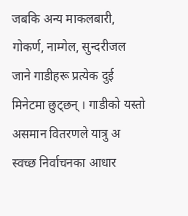जबकि अन्य माकलबारी, गोकर्ण, नाम्गेल, सुन्दरीजल जाने गाडीहरू प्रत्येक दुई मिनेटमा छुट्छन् । गाडीको यस्तो असमान वितरणले यात्रु अ
स्वच्छ निर्वाचनका आधार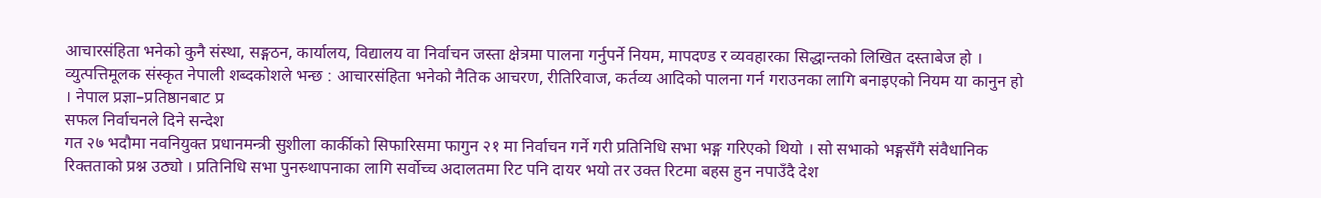आचारसंहिता भनेको कुनै संस्था, सङ्गठन, कार्यालय, विद्यालय वा निर्वाचन जस्ता क्षेत्रमा पालना गर्नुपर्ने नियम, मापदण्ड र व्यवहारका सिद्धान्तको लिखित दस्ताबेज हो । व्युत्पत्तिमूलक संस्कृत नेपाली शब्दकोशले भन्छ : आचारसंहिता भनेको नैतिक आचरण, रीतिरिवाज, कर्तव्य आदिको पालना गर्न गराउनका लागि बनाइएको नियम या कानुन हो । नेपाल प्रज्ञा–प्रतिष्ठानबाट प्र
सफल निर्वाचनले दिने सन्देश
गत २७ भदौमा नवनियुक्त प्रधानमन्त्री सुशीला कार्कीको सिफारिसमा फागुन २१ मा निर्वाचन गर्ने गरी प्रतिनिधि सभा भङ्ग गरिएको थियो । सो सभाको भङ्गसँगै संवैधानिक रिक्तताको प्रश्न उठ्यो । प्रतिनिधि सभा पुनस्र्थापनाका लागि सर्वोच्च अदालतमा रिट पनि दायर भयो तर उक्त रिटमा बहस हुन नपाउँदै देश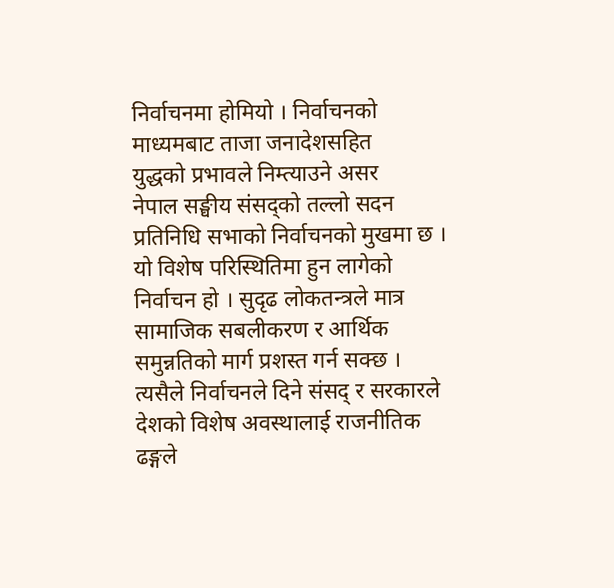निर्वाचनमा होमियो । निर्वाचनको माध्यमबाट ताजा जनादेशसहित
युद्धको प्रभावले निम्त्याउने असर
नेपाल सङ्घीय संसद्को तल्लो सदन प्रतिनिधि सभाको निर्वाचनको मुखमा छ । यो विशेष परिस्थितिमा हुन लागेको निर्वाचन हो । सुदृढ लोकतन्त्रले मात्र सामाजिक सबलीकरण र आर्थिक समुन्नतिको मार्ग प्रशस्त गर्न सक्छ । त्यसैले निर्वाचनले दिने संसद् र सरकारले देशको विशेष अवस्थालाई राजनीतिक ढङ्गले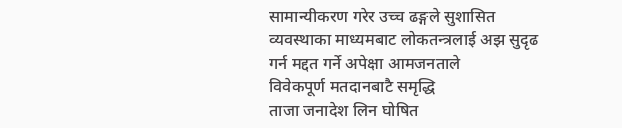सामान्यीकरण गरेर उच्च ढङ्गले सुशासित व्यवस्थाका माध्यमबाट लोकतन्त्रलाई अझ सुदृढ गर्न मद्दत गर्ने अपेक्षा आमजनताले
विवेकपूर्ण मतदानबाटै समृद्धि
ताजा जनादेश लिन घोषित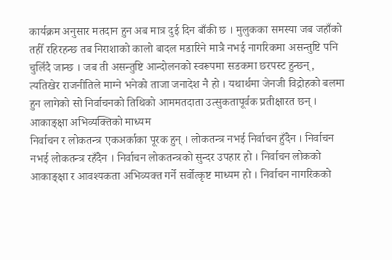कार्यक्रम अनुसार मतदान हुन अब मात्र दुई दिन बाँकी छ । मुलुकका समस्या जब जहाँको तहीँ रहिरहन्छ तब निराशाको कालो बादल मडारिने मात्रै नभई नागरिकमा असन्तुष्टि पनि चुलिँदै जान्छ । जब ती असन्तुष्टि आन्दोलनको स्वरूपमा सडकमा छरपस्ट हुन्छन्, त्यतिखेर राजनीतिले माग्ने भनेको ताजा जनादेश नै हो । यथार्थमा जेनजी विद्रोहको बलमा हुन लागेको सो निर्वाचनको तिथिको आममतदाता उत्सुकतापूर्वक प्रतीक्षारत छन् ।
आकाङ्क्षा अभिव्यक्तिको माध्यम
निर्वाचन र लोकतन्त्र एकअर्काका पूरक हुन् । लोकतन्त्र नभई निर्वाचन हुँदैन । निर्वाचन नभई लोकतन्त्र रहँदैन । निर्वाचन लोकतन्त्रको सुन्दर उपहार हो । निर्वाचन लोकको आकाङ्क्षा र आवश्यकता अभिव्यक्त गर्ने सर्वोत्कृष्ट माध्यम हो । निर्वाचन नागरिकको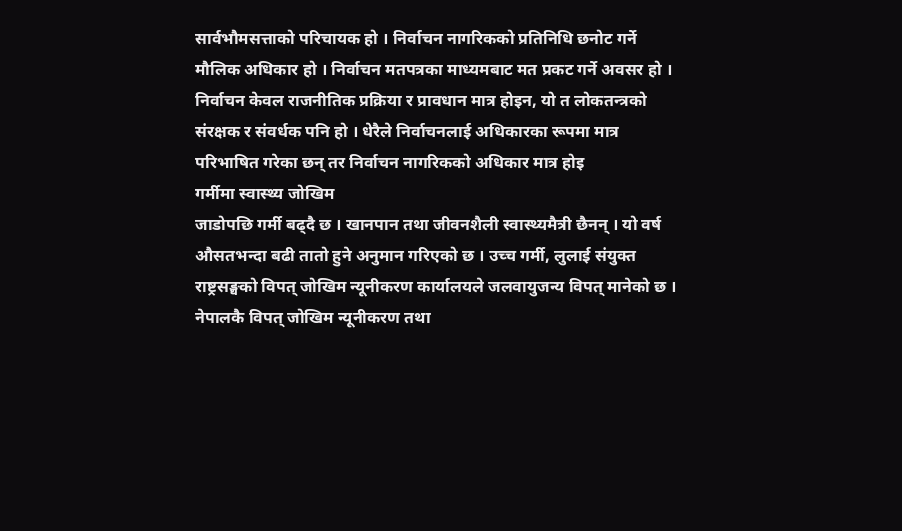सार्वभौमसत्ताको परिचायक हो । निर्वाचन नागरिकको प्रतिनिधि छनोट गर्ने मौलिक अधिकार हो । निर्वाचन मतपत्रका माध्यमबाट मत प्रकट गर्ने अवसर हो । निर्वाचन केवल राजनीतिक प्रक्रिया र प्रावधान मात्र होइन, यो त लोकतन्त्रको संरक्षक र संवर्धक पनि हो । धेरैले निर्वाचनलाई अधिकारका रूपमा मात्र परिभाषित गरेका छन् तर निर्वाचन नागरिकको अधिकार मात्र होइ
गर्मीमा स्वास्थ्य जोखिम
जाडोपछि गर्मी बढ्दै छ । खानपान तथा जीवनशैली स्वास्थ्यमैत्री छैनन् । यो वर्ष औसतभन्दा बढी तातो हुने अनुमान गरिएको छ । उच्च गर्मी, लुलाई संयुक्त राष्ट्रसङ्घको विपत् जोखिम न्यूनीकरण कार्यालयले जलवायुजन्य विपत् मानेको छ । नेपालकै विपत् जोखिम न्यूनीकरण तथा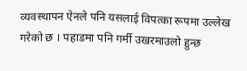व्यवस्थापन ऐनले पनि यसलाई विपत्का रूपमा उल्लेख गरेको छ । पहाडमा पनि गर्मी उखरमाउलो हुन्छ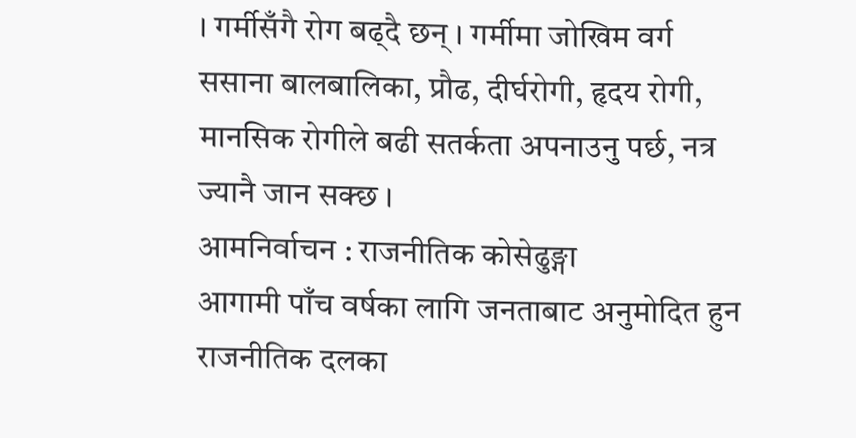। गर्मीसँगै रोग बढ्दै छन् । गर्मीमा जोखिम वर्ग ससाना बालबालिका, प्रौढ, दीर्घरोगी, हृदय रोगी, मानसिक रोगीले बढी सतर्कता अपनाउनु पर्छ, नत्र ज्यानै जान सक्छ ।
आमनिर्वाचन : राजनीतिक कोसेढुङ्गा
आगामी पाँच वर्षका लागि जनताबाट अनुमोदित हुन राजनीतिक दलका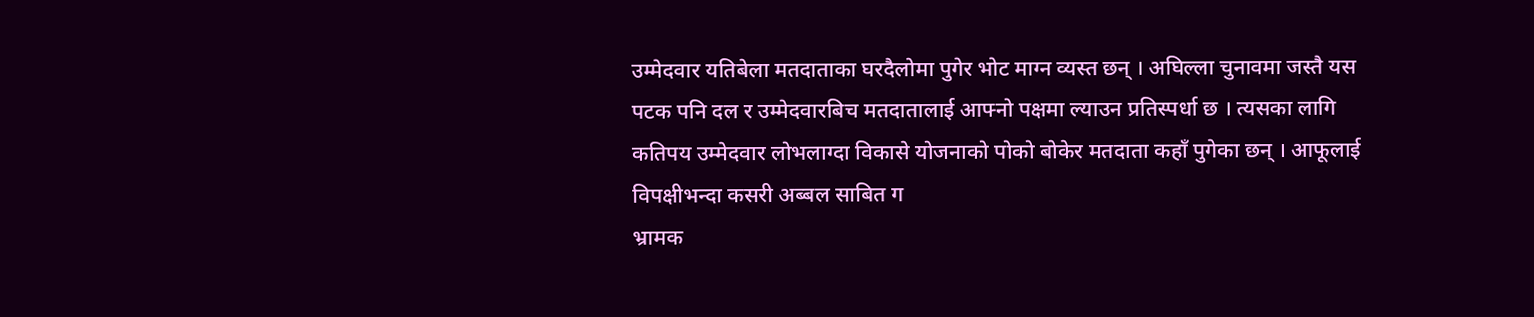उम्मेदवार यतिबेला मतदाताका घरदैलोमा पुगेर भोट माग्न व्यस्त छन् । अघिल्ला चुनावमा जस्तै यस पटक पनि दल र उम्मेदवारबिच मतदातालाई आफ्नो पक्षमा ल्याउन प्रतिस्पर्धा छ । त्यसका लागि कतिपय उम्मेदवार लोभलाग्दा विकासे योजनाको पोको बोकेर मतदाता कहाँ पुगेका छन् । आफूलाई विपक्षीभन्दा कसरी अब्बल साबित ग
भ्रामक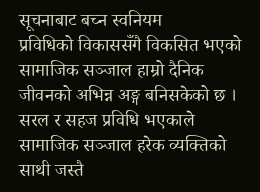सूचनाबाट बच्न स्वनियम
प्रविधिको विकाससँगै विकसित भएको सामाजिक सञ्जाल हाम्रो दैनिक जीवनको अभिन्न अङ्ग बनिसकेको छ । सरल र सहज प्रविधि भएकाले सामाजिक सञ्जाल हरेक व्यक्तिको साथी जस्तै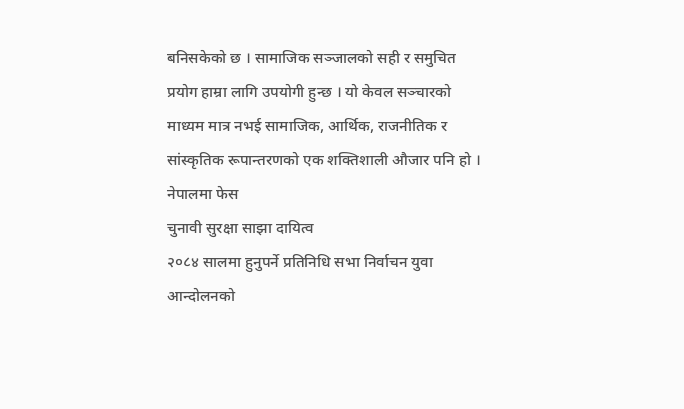बनिसकेको छ । सामाजिक सञ्जालको सही र समुचित प्रयोग हाम्रा लागि उपयोगी हुन्छ । यो केवल सञ्चारको माध्यम मात्र नभई सामाजिक, आर्थिक, राजनीतिक र सांस्कृतिक रूपान्तरणको एक शक्तिशाली औजार पनि हो । नेपालमा फेस
चुनावी सुरक्षा साझा दायित्व
२०८४ सालमा हुनुपर्ने प्रतिनिधि सभा निर्वाचन युवा आन्दोलनको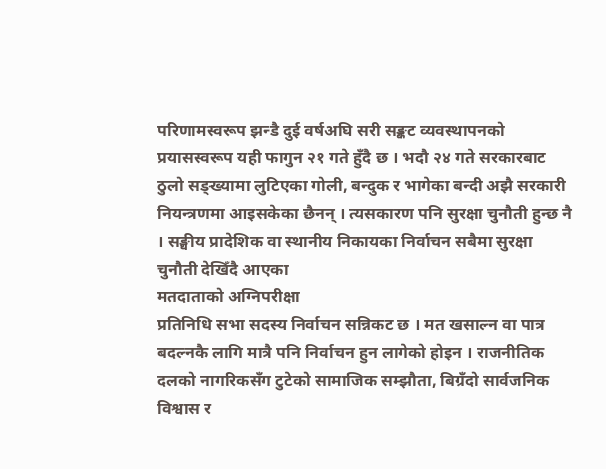परिणामस्वरूप झन्डै दुई वर्षअघि सरी सङ्कट व्यवस्थापनको प्रयासस्वरूप यही फागुन २१ गते हुँदै छ । भदौ २४ गते सरकारबाट ठुलो सङ्ख्यामा लुटिएका गोली, बन्दुक र भागेका बन्दी अझै सरकारी नियन्त्रणमा आइसकेका छैनन् । त्यसकारण पनि सुरक्षा चुनौती हुन्छ नै । सङ्घीय प्रादेशिक वा स्थानीय निकायका निर्वाचन सबैमा सुरक्षा चुनौती देखिँदै आएका
मतदाताको अग्निपरीक्षा
प्रतिनिधि सभा सदस्य निर्वाचन सन्निकट छ । मत खसाल्न वा पात्र बदल्नकै लागि मात्रै पनि निर्वाचन हुन लागेको होइन । राजनीतिक दलको नागरिकसँग टुटेको सामाजिक सम्झौता, बिग्रँदो सार्वजनिक विश्वास र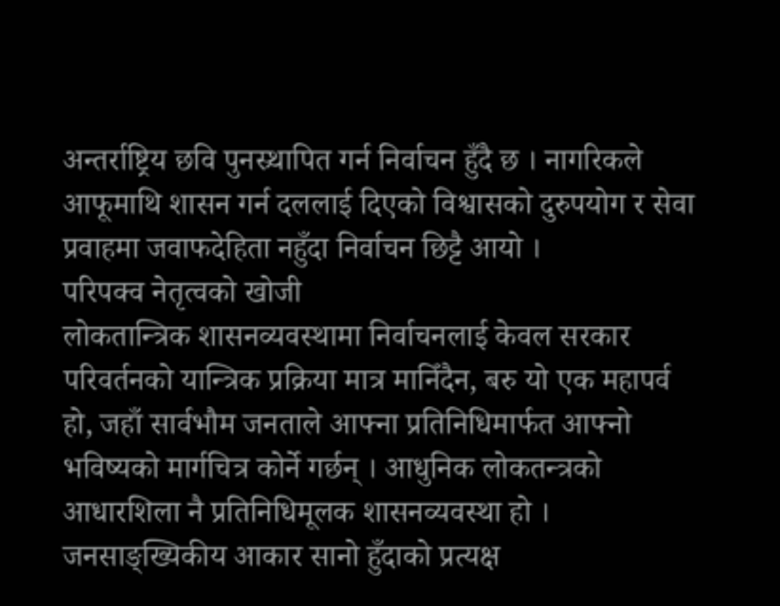अन्तर्राष्ट्रिय छवि पुनस्र्थापित गर्न निर्वाचन हुँदै छ । नागरिकले आफूमाथि शासन गर्न दललाई दिएको विश्वासको दुरुपयोग र सेवा प्रवाहमा जवाफदेहिता नहुँदा निर्वाचन छिट्टै आयो ।
परिपक्व नेतृत्वको खोजी
लोकतान्त्रिक शासनव्यवस्थामा निर्वाचनलाई केवल सरकार परिवर्तनको यान्त्रिक प्रक्रिया मात्र मानिँदैन, बरु यो एक महापर्व हो, जहाँ सार्वभौम जनताले आफ्ना प्रतिनिधिमार्फत आफ्नो भविष्यको मार्गचित्र कोर्ने गर्छन् । आधुनिक लोकतन्त्रको आधारशिला नै प्रतिनिधिमूलक शासनव्यवस्था हो । जनसाङ्ख्यिकीय आकार सानो हुँदाको प्रत्यक्ष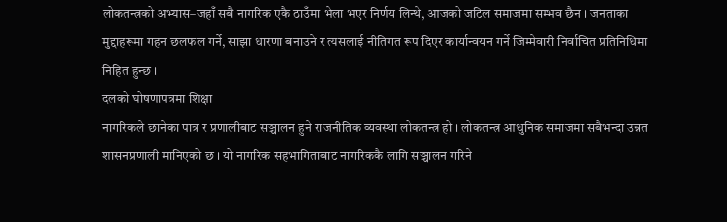लोकतन्त्रको अभ्यास–जहाँ सबै नागरिक एकै ठाउँमा भेला भएर निर्णय लिन्थे, आजको जटिल समाजमा सम्भव छैन । जनताका मुद्दाहरूमा गहन छलफल गर्ने, साझा धारणा बनाउने र त्यसलाई नीतिगत रूप दिएर कार्यान्वयन गर्ने जिम्मेवारी निर्वाचित प्रतिनिधिमा निहित हुन्छ ।
दलको घोषणापत्रमा शिक्षा
नागरिकले छानेका पात्र र प्रणालीबाट सञ्चालन हुने राजनीतिक व्यवस्था लोकतन्त्र हो । लोकतन्त्र आधुनिक समाजमा सबैभन्दा उन्नत शासनप्रणाली मानिएको छ । यो नागरिक सहभागिताबाट नागरिककै लागि सञ्चालन गरिने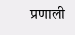प्रणाली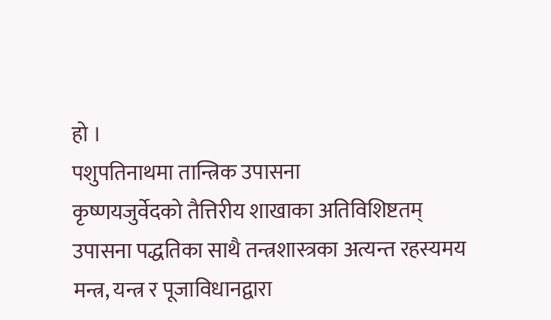हो ।
पशुपतिनाथमा तान्त्रिक उपासना
कृष्णयजुर्वेदको तैत्तिरीय शाखाका अतिविशिष्टतम् उपासना पद्धतिका साथै तन्त्रशास्त्रका अत्यन्त रहस्यमय मन्त्र, यन्त्र र पूजाविधानद्वारा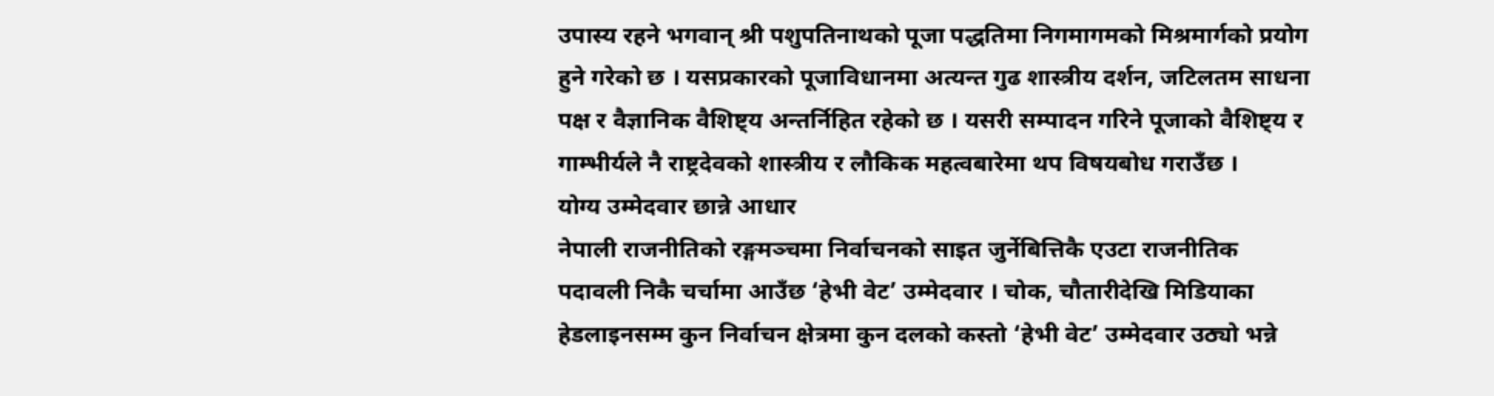उपास्य रहने भगवान् श्री पशुपतिनाथको पूजा पद्धतिमा निगमागमको मिश्रमार्गको प्रयोग हुने गरेको छ । यसप्रकारको पूजाविधानमा अत्यन्त गुढ शास्त्रीय दर्शन, जटिलतम साधना पक्ष र वैज्ञानिक वैशिष्ट्य अन्तर्निहित रहेको छ । यसरी सम्पादन गरिने पूजाको वैशिष्ट्य र गाम्भीर्यले नै राष्ट्रदेवको शास्त्रीय र लौकिक महत्वबारेमा थप विषयबोध गराउँछ ।
योग्य उम्मेदवार छान्ने आधार
नेपाली राजनीतिको रङ्गमञ्चमा निर्वाचनको साइत जुर्नेबित्तिकै एउटा राजनीतिक पदावली निकै चर्चामा आउँछ ‘हेभी वेट’ उम्मेदवार । चोक, चौतारीदेखि मिडियाका हेडलाइनसम्म कुन निर्वाचन क्षेत्रमा कुन दलको कस्तो ‘हेभी वेट’ उम्मेदवार उठ्यो भन्ने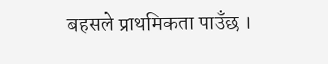बहसले प्राथमिकता पाउँछ ।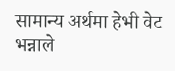सामान्य अर्थमा हेभी वेट भन्नाले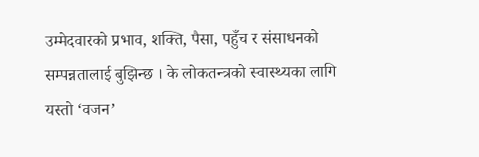उम्मेदवारको प्रभाव, शक्ति, पैसा, पहुँच र संसाधनको सम्पन्नतालाई बुझिन्छ । के लोकतन्त्रको स्वास्थ्यका लागि यस्तो ‘वजन’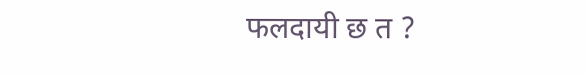फलदायी छ त ?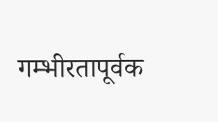गम्भीरतापूर्वक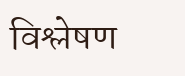विश्लेषण